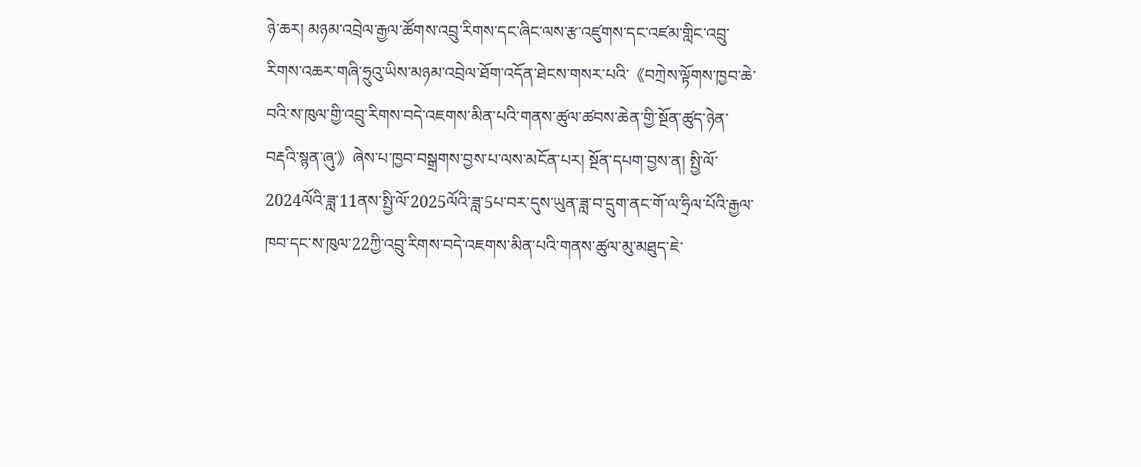ཉེ་ཆར། མཉམ་འབྲེལ་རྒྱལ་ཚོགས་འབྲུ་རིགས་དང་ཞིང་ལས་རྩ་འཛུགས་དང་འཛམ་གླིང་འབྲུ་རིགས་འཆར་གཞི་ཧྲུའུ་ཡིས་མཉམ་འབྲེལ་ཐོག་འདོན་ཐེངས་གསར་པའི་《བཀྲེས་ལྟོགས་ཁྱབ་ཆེ་བའི་ས་ཁུལ་གྱི་འབྲུ་རིགས་བདེ་འཇགས་མིན་པའི་གནས་ཚུལ་ཚབས་ཆེན་གྱི་སྔོན་ཚུད་ཉེན་བརྡའི་སྙན་ཞུ་》ཞེས་པ་ཁྱབ་བསྒྲགས་བྱས་པ་ལས་མངོན་པར། སྔོན་དཔག་བྱས་ན། སྤྱི་ལོ་2024ལོའི་ཟླ་11ནས་སྤྱི་ལོ་2025ལོའི་ཟླ་5པ་བར་དུས་ཡུན་ཟླ་བ་དྲུག་ནང་གོ་ལ་ཧྲིལ་པོའི་རྒྱལ་ཁབ་དང་ས་ཁུལ་22ཀྱི་འབྲུ་རིགས་བདེ་འཇགས་མིན་པའི་གནས་ཚུལ་མུ་མཐུད་ཇེ་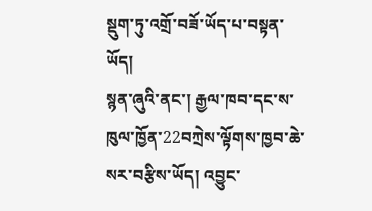སྡུག་ཏུ་འགྲོ་བཟོ་ཡོད་པ་བསྟན་ཡོད།
སྙན་ཞུའི་ནང་། རྒྱལ་ཁབ་དང་ས་ཁུལ་ཁྱོན་22བཀྲེས་ལྟོགས་ཁྱབ་ཆེ་སར་བརྩིས་ཡོད། འབྱུང་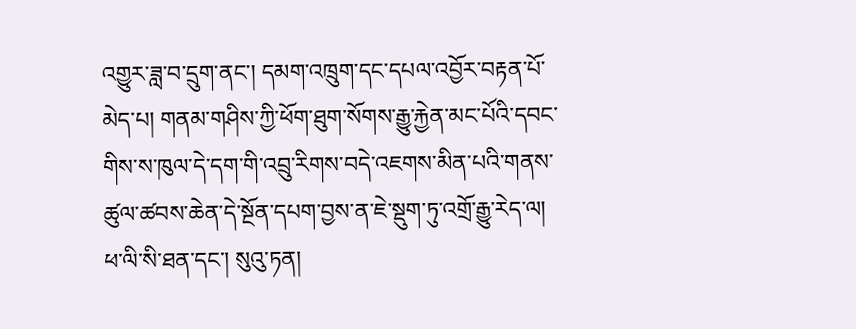འགྱུར་ཟླ་བ་དྲུག་ནང་། དམག་འཁྲུག་དང་དཔལ་འབྱོར་བརྟན་པོ་མེད་པ། གནམ་གཤིས་ཀྱི་ཕོག་ཐུག་སོགས་རྒྱུ་རྐྱེན་མང་པོའི་དབང་གིས་ས་ཁུལ་དེ་དག་གི་འབྲུ་རིགས་བདེ་འཇགས་མིན་པའི་གནས་ཚུལ་ཚབས་ཆེན་དེ་སྔོན་དཔག་བྱས་ན་ཇེ་སྡུག་ཏུ་འགྲོ་རྒྱུ་རེད་ལ། ཕ་ལི་སི་ཐན་དང་། སུའུ་ཏན།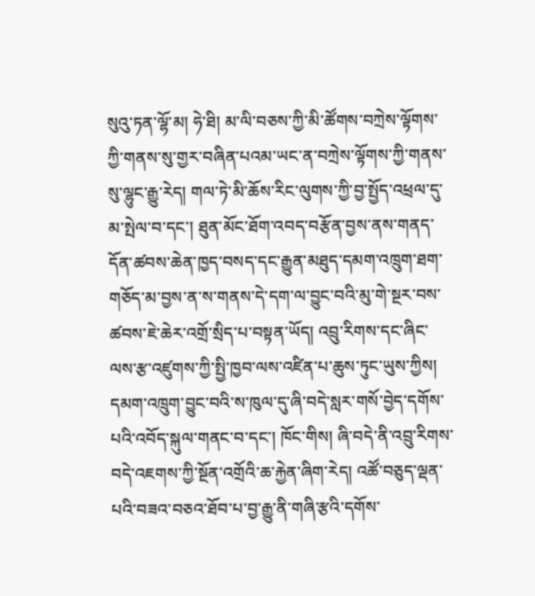སུའུ་ཏན་ལྷོ་མ། ཧེ་ཐི། མ་ལི་བཅས་ཀྱི་མི་ཚོགས་བཀྲེས་ལྟོགས་ཀྱི་གནས་སུ་གྱར་བཞིན་པའམ་ཡང་ན་བཀྲེས་ལྟོགས་ཀྱི་གནས་སུ་ལྷུང་རྒྱུ་རེད། གལ་ཏེ་མི་ཆོས་རིང་ལུགས་ཀྱི་བྱ་སྤྱོད་འཕྲལ་དུ་མ་སྤེལ་བ་དང་། ཐུན་མོང་ཐོག་འབད་བརྩོན་བྱས་ནས་གནད་དོན་ཚབས་ཆེན་ཁྱད་བསད་དང་རྒྱུན་མཐུད་དམག་འཁྲུག་ཐག་གཅོད་མ་བྱས་ན་ས་གནས་དེ་དག་ལ་བྱུང་བའི་མུ་གེ་སྔར་བས་ཚབས་ཇེ་ཆེར་འགྲོ་སྲིད་པ་བསྟན་ཡོད། འབྲུ་རིགས་དང་ཞིང་ལས་རྩ་འཛུགས་ཀྱི་སྤྱི་ཁྱབ་ལས་འཛིན་པ་ཆུས་ཏུང་ཡུས་ཀྱིས། དམག་འཁྲུག་བྱུང་བའི་ས་ཁུལ་དུ་ཞི་བདེ་སླར་གསོ་བྱེད་དགོས་པའི་འབོད་སྐུལ་གནང་བ་དང་། ཁོང་གིས། ཞི་བདེ་ནི་འབྲུ་རིགས་བདེ་འཇགས་ཀྱི་སྔོན་འགྲོའི་ཆ་རྐྱེན་ཞིག་རེད། འཚོ་བཅུད་ལྡན་པའི་བཟའ་བཅའ་ཐོབ་པ་བྱ་རྒྱུ་ནི་གཞི་རྩའི་དགོས་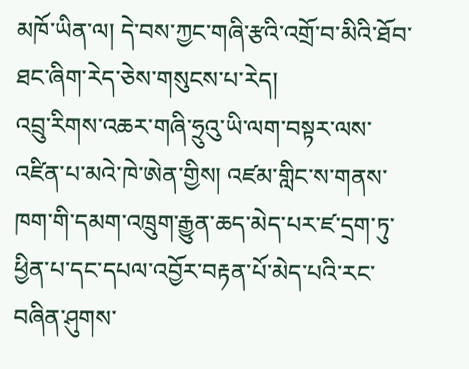མཁོ་ཡིན་ལ། དེ་བས་ཀྱང་གཞི་རྩའི་འགྲོ་བ་མིའི་ཐོབ་ཐང་ཞིག་རེད་ཅེས་གསུངས་པ་རེད།
འབྲུ་རིགས་འཆར་གཞི་ཧྲུའུ་ཡི་ལག་བསྟར་ལས་འཛིན་པ་མའེ་ཁེ་ཨེན་གྱིས། འཛམ་གླིང་ས་གནས་ཁག་གི་དམག་འཁྲུག་རྒྱུན་ཆད་མེད་པར་ཛ་དྲག་ཏུ་ཕྱིན་པ་དང་དཔལ་འབྱོར་བརྟན་པོ་མེད་པའི་རང་བཞིན་ཤུགས་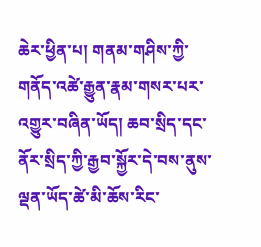ཆེར་ཕྱིན་པ། གནམ་གཤིས་ཀྱི་གནོད་འཚེ་རྒྱུན་རྣམ་གསར་པར་འགྱུར་བཞིན་ཡོད། ཆབ་སྲིད་དང་ནོར་སྲིད་ཀྱི་རྒྱབ་སྐྱོར་དེ་བས་ནུས་ལྡན་ཡོད་ཚེ་མི་ཆོས་རིང་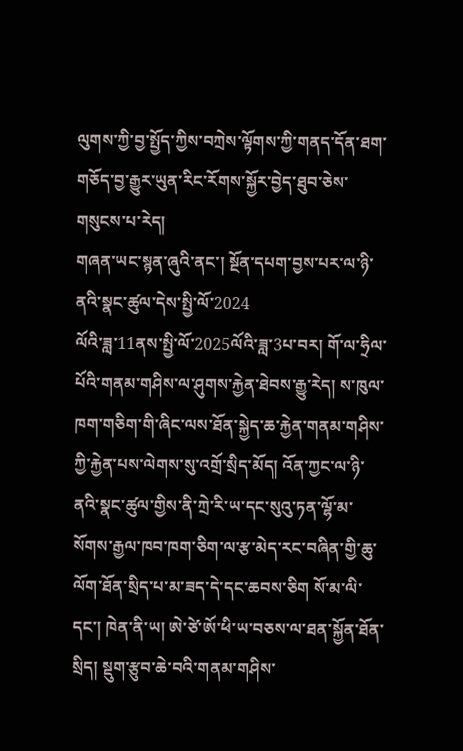ལུགས་ཀྱི་བྱ་སྤྱོད་ཀྱིས་བཀྲེས་ལྟོགས་ཀྱི་གནད་དོན་ཐག་གཅོད་བྱ་རྒྱུར་ཡུན་རིང་རོགས་སྐྱོར་བྱེད་ཐུབ་ཅེས་གསུངས་པ་རེད།
གཞན་ཡང་སྙན་ཞུའི་ནང་། སྔོན་དཔག་བྱས་པར་ལ་ཉི་ནའི་སྣང་ཚུལ་དེས་སྤྱི་ལོ་2024
ལོའི་ཟླ་11ནས་སྤྱི་ལོ་2025ལོའི་ཟླ་3པ་བར། གོ་ལ་ཧྲིལ་པོའི་གནམ་གཤིས་ལ་ཤུགས་རྐྱེན་ཐེབས་རྒྱུ་རེད། ས་ཁུལ་ཁག་གཅིག་གི་ཞིང་ལས་ཐོན་སྐྱེད་ཆ་རྐྱེན་གནམ་གཤིས་ཀྱི་རྐྱེན་པས་ལེགས་སུ་འགྲོ་སྲིད་མོད། འོན་ཀྱང་ལ་ཉི་ནའི་སྣང་ཚུལ་གྱིས་ནི་ཀྲེ་རི་ཡ་དང་སུའུ་ཏན་ལྷོ་མ་སོགས་རྒྱལ་ཁབ་ཁག་ཅིག་ལ་རྩ་མེད་རང་བཞིན་གྱི་ཆུ་ལོག་ཐོན་སྲིད་པ་མ་ཟད་དེ་དང་ཆབས་ཅིག སོ་མ་ལི་དང་། ཁེན་ནི་ཡ། ཨེ་ཙེ་ཨོ་ཕི་ཡ་བཅས་ལ་ཐན་སྐྱོན་ཐོན་སྲིད། སྡུག་རྩུབ་ཆེ་བའི་གནམ་གཤིས་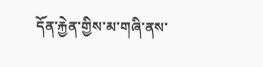དོན་རྐྱེན་གྱིས་མ་གཞི་ནས་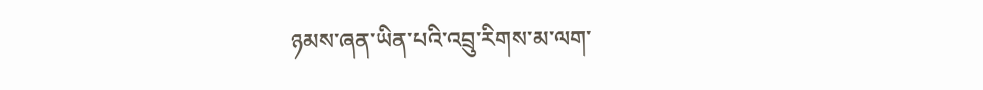ཉམས་ཞན་ཡིན་པའི་འབྲུ་རིགས་མ་ལག་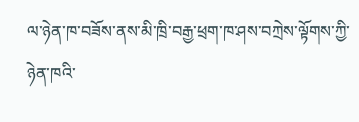ལ་ཉེན་ཁ་བཟོས་ནས་མི་ཁྲི་བརྒྱ་ཕྲག་ཁ་ཤས་བཀྲེས་ལྟོགས་ཀྱི་ཉེན་ཁའི་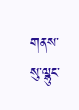གནས་སུ་ལྷུང་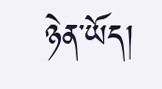ཉེན་ཡོད།